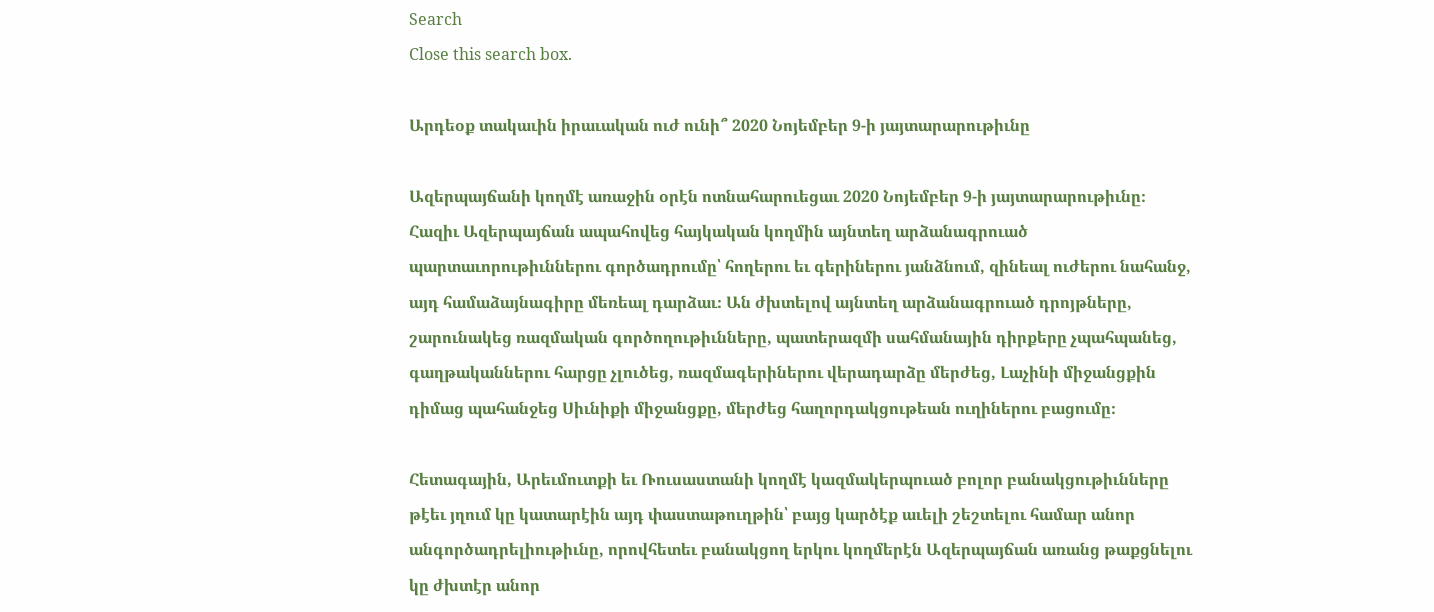Search
Close this search box.

Արդեօք տակաւին իրաւական ուժ ունի՞ 2020 Նոյեմբեր 9-ի յայտարարութիւնը

Ազերպայճանի կողմէ առաջին օրէն ոտնահարուեցաւ 2020 Նոյեմբեր 9-ի յայտարարութիւնը։ Հազիւ Ազերպայճան ապահովեց հայկական կողմին այնտեղ արձանագրուած պարտաւորութիւններու գործադրումը՝ հողերու եւ գերիներու յանձնում, զինեալ ուժերու նահանջ, այդ համաձայնագիրը մեռեալ դարձաւ։ Ան ժխտելով այնտեղ արձանագրուած դրոյթները, շարունակեց ռազմական գործողութիւնները, պատերազմի սահմանային դիրքերը չպահպանեց, գաղթականներու հարցը չլուծեց, ռազմագերիներու վերադարձը մերժեց, Լաչինի միջանցքին դիմաց պահանջեց Սիւնիքի միջանցքը, մերժեց հաղորդակցութեան ուղիներու բացումը։

Հետագային, Արեւմուտքի եւ Ռուսաստանի կողմէ կազմակերպուած բոլոր բանակցութիւնները թէեւ յղում կը կատարէին այդ փաստաթուղթին՝ բայց կարծէք աւելի շեշտելու համար անոր անգործադրելիութիւնը, որովհետեւ բանակցող երկու կողմերէն Ազերպայճան առանց թաքցնելու կը ժխտէր անոր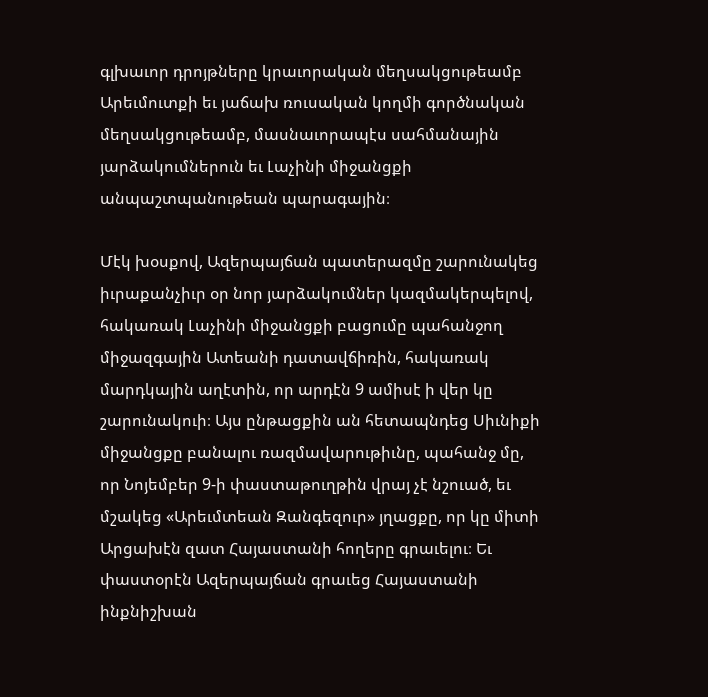գլխաւոր դրոյթները կրաւորական մեղսակցութեամբ Արեւմուտքի եւ յաճախ ռուսական կողմի գործնական մեղսակցութեամբ, մասնաւորապէս սահմանային յարձակումներուն եւ Լաչինի միջանցքի անպաշտպանութեան պարագային։

Մէկ խօսքով, Ազերպայճան պատերազմը շարունակեց իւրաքանչիւր օր նոր յարձակումներ կազմակերպելով, հակառակ Լաչինի միջանցքի բացումը պահանջող միջազգային Ատեանի դատավճիռին, հակառակ մարդկային աղէտին, որ արդէն 9 ամիսէ ի վեր կը շարունակուի։ Այս ընթացքին ան հետապնդեց Սիւնիքի միջանցքը բանալու ռազմավարութիւնը, պահանջ մը, որ Նոյեմբեր 9-ի փաստաթուղթին վրայ չէ նշուած, եւ մշակեց «Արեւմտեան Զանգեզուր» յղացքը, որ կը միտի Արցախէն զատ Հայաստանի հողերը գրաւելու։ Եւ փաստօրէն Ազերպայճան գրաւեց Հայաստանի ինքնիշխան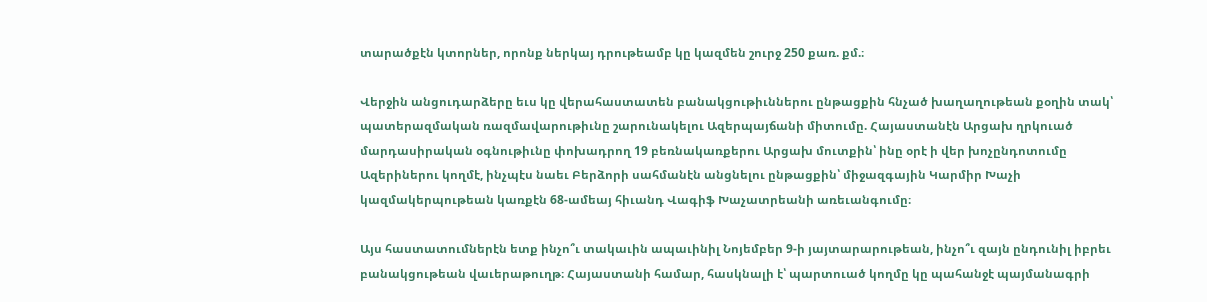տարածքէն կտորներ, որոնք ներկայ դրութեամբ կը կազմեն շուրջ 250 քառ. քմ.։

Վերջին անցուդարձերը եւս կը վերահաստատեն բանակցութիւններու ընթացքին հնչած խաղաղութեան քօղին տակ՝ պատերազմական ռազմավարութիւնը շարունակելու Ազերպայճանի միտումը. Հայաստանէն Արցախ ղրկուած մարդասիրական օգնութիւնը փոխադրող 19 բեռնակառքերու Արցախ մուտքին՝ ինը օրէ ի վեր խոչընդոտումը Ազերիներու կողմէ, ինչպէս նաեւ Բերձորի սահմանէն անցնելու ընթացքին՝ միջազգային Կարմիր Խաչի կազմակերպութեան կառքէն 68-ամեայ հիւանդ Վագիֆ Խաչատրեանի առեւանգումը։

Այս հաստատումներէն ետք ինչո՞ւ տակաւին ապաւինիլ Նոյեմբեր 9-ի յայտարարութեան, ինչո՞ւ զայն ընդունիլ իբրեւ բանակցութեան վաւերաթուղթ։ Հայաստանի համար, հասկնալի է՝ պարտուած կողմը կը պահանջէ պայմանագրի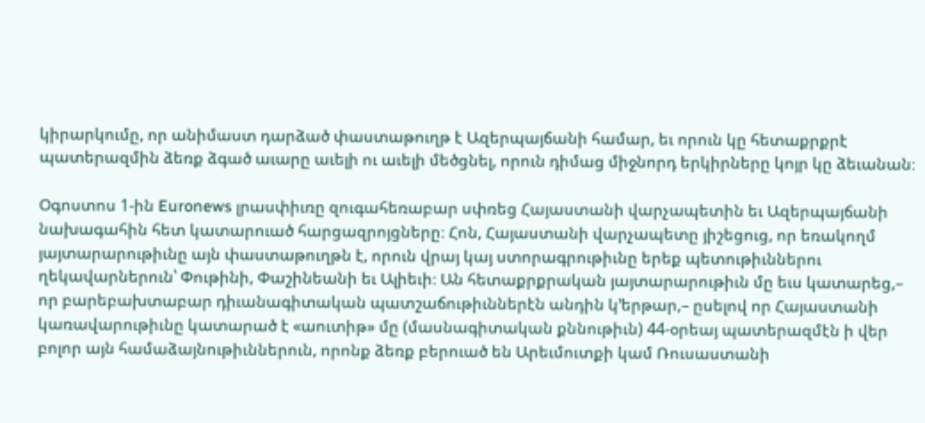կիրարկումը, որ անիմաստ դարձած փաստաթուղթ է Ազերպայճանի համար, եւ որուն կը հետաքրքրէ պատերազմին ձեռք ձգած աւարը աւելի ու աւելի մեծցնել, որուն դիմաց միջնորդ երկիրները կոյր կը ձեւանան։

Օգոստոս 1-ին Euronews լրասփիւռը զուգահեռաբար սփռեց Հայաստանի վարչապետին եւ Ազերպայճանի նախագահին հետ կատարուած հարցազրոյցները։ Հոն, Հայաստանի վարչապետը յիշեցուց, որ եռակողմ յայտարարութիւնը այն փաստաթուղթն է, որուն վրայ կայ ստորագրութիւնը երեք պետութիւններու ղեկավարներուն՝ Փութինի, Փաշինեանի եւ Ալիեւի։ Ան հետաքրքրական յայտարարութիւն մը եւս կատարեց,– որ բարեբախտաբար դիւանագիտական պատշաճութիւններէն անդին կ՚երթար,– ըսելով որ Հայաստանի կառավարութիւնը կատարած է «աուտիթ» մը (մասնագիտական քննութիւն) 44-օրեայ պատերազմէն ի վեր բոլոր այն համաձայնութիւններուն, որոնք ձեռք բերուած են Արեւմուտքի կամ Ռուսաստանի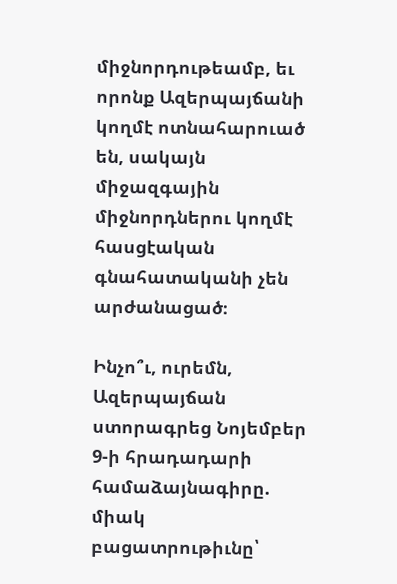միջնորդութեամբ, եւ որոնք Ազերպայճանի կողմէ ոտնահարուած են, սակայն միջազգային միջնորդներու կողմէ հասցէական գնահատականի չեն արժանացած։

Ինչո՞ւ, ուրեմն, Ազերպայճան ստորագրեց Նոյեմբեր 9-ի հրադադարի համաձայնագիրը. միակ բացատրութիւնը՝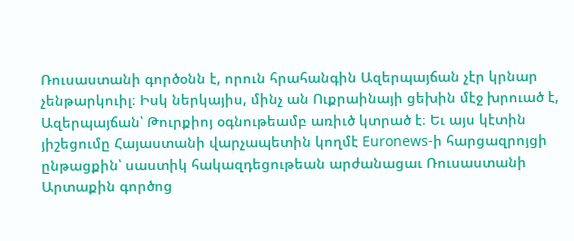Ռուսաստանի գործօնն է, որուն հրահանգին Ազերպայճան չէր կրնար չենթարկուիլ։ Իսկ ներկայիս, մինչ ան Ուքրաինայի ցեխին մէջ խրուած է, Ազերպայճան՝ Թուրքիոյ օգնութեամբ առիւծ կտրած է։ Եւ այս կէտին յիշեցումը Հայաստանի վարչապետին կողմէ Euronews-ի հարցազրոյցի ընթացքին՝ սաստիկ հակազդեցութեան արժանացաւ Ռուսաստանի Արտաքին գործոց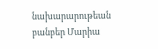նախարարութեան բանբեր Մարիա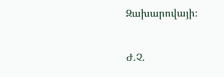Զախարովայի։

Ժ.Չ.